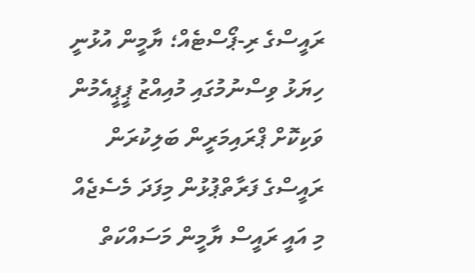ރައީސްގެ ރި-ޕޯސްޓެއް؛ ޔާމީން އުޅުނީ ހިޔަޅު ވިސްނުމުގައި މުއިއްޒު ޕީޕީއެމުން ވަކިކޮށް ޕްރައިމަރީން ބަލިކުރަން
ރައީސްގެ ފަރާތްޕުޅުން މިފަދަ މެސެޖެއް މި އައީ ރައީސް ޔާމީން މަސައްކަތް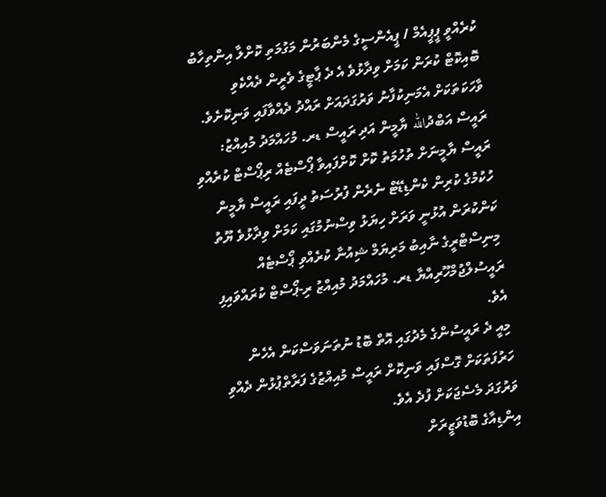ކުރެއްވީ ޕީޕީއެމް / ޕީއެންސީގެ މެންބަރުން މަގުމަތި ކޮށްލާ އިންތިހާބު ބޮއިކޮޓް ކުރަން ކަމަށް ވިދާޅުވެ އެ ދެ ޕާޓީގެ ވެރީން ދެއްކެވި ވާހަކަތަކަށް އެމަނިކުފާނު ވަރުގަދައަށް ރައްދު ދެއްވާފައި ވަނިކޮށެވެ.
ރައީސް އަބްދުالله ޔާމީން އަދި ރައީސް ޑރ. މުހައްމަދު މުއިއްޒު: ރައީސް ޔާމީނަށް ތުހުމަތު ކޮށް ކޮށްފައިވާ ޕޯސްޓެއް ރިޕޯސްޓް ކުރެއްވި
ހުކުމުގެ ކުރިން ކެންޑިޑޭޓް ނެރެން ފުރުސަތު ދީފައި ރައީސް ޔާމީން ކަންކުރަން އުޅުނީ ވަރަށް ހިޔަޅު ވިސްނުމުގައި ކަމަށް ވިދާޅުވެ ޔޫތު މިނިސްޓްރީގެ ނާއިބު މަރިޔަމް ޝިއުނާ ކުރެއްވި ޕޯސްޓެއް ރައީސުލްޖުމްހޫރިއްޔާ ޑރ. މުހައްމަދު މުއިއްޒު ރި-ޕޯސްޓް ކުރައްވައިފި އެވެ.
މިއީ ދެ ރައީސުންގެ މެދުގައި އޮތް ބޮޑު ނުތަނަވަސްކަން އެހެން ހަރުފަތަކަށް ގޮސްފައި ވަނިކޮށް ރައީސް މުއިއްޒުގެ ފަރާތްޕުޅުން ދެއްވި ވަރުގަދަ މެސެޖަކަށް ފުދެ އެވެ.
އިންޑިއާގެ ބޮޑުވަޒީރަށް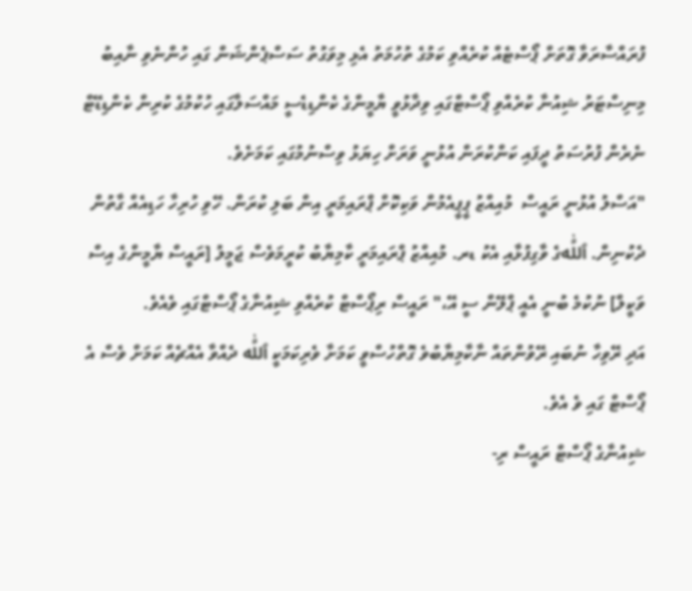ފުރައްސާރަވާ ގޮތަށް ޕޯސްޓެއް ކުރެއްވި ކަމުގެ ތުހުމަތު އެޅި މިވަގުތު ސަސްޕެންޝަން ގައި ހުންނެވި ނާއިބު މިނިސްޓަރު ޝިއުނާ ކުރެއްވި ޕޯސްޓްގައި ވިދާޅުވީ ޔާމީންގެ ކެންޑިޑެސީ މައްސަލާގައި ހުކުމުގެ ކުރިން ކެންޑިޑޭޓް ނެރެން ފުރުސަތު ދީފައި ކަންކުރަން އުޅުނީ ވަރަށް ހިޔަޅު ވިސްނުމުގައި ކަމަށެވެ.
"އަސްލު އުޅުނީ ރައީސް  މުއިއްޒު ޕީޕީއެމުން ވަކިކޮށް ޕްރައިމަރީ އިން ބަލި ކުރަން. ހޭވި ހުރިހާ ހަޑިއެއް ގާތުން ދެކުނިން. ٱللَّٰهގެ ވާގިފުޅާއި އެކު ޑރ. މުއިއްޒު ޕްރައިމަރީ ކާމިޔާބު ކުރީމަވެސް ޖަމީލު [ރައީސް ޔާމީންގެ އިސް ވަކީލް] ނުކުމެ ބުނީ އެއީ ޕްލޭން ސީ އޭ،" ރައީސް ރިޕޯސްޓް ކުރެއްވި ޝިއުނާގެ ޕޯސްޓްގައި ވެއެވެ.
އަދި ރޭވިހާ ނުބައި ރޭވުންތައް ނާކާމިޔާބުވެ ގޮތްހުސްވީ ކަމަށާ ވެރިކަމަކީ ٱللَّٰه ދެއްވާ އެއްޗެއް ކަމަށް ވެސް އެ ޕޯސްޓް ގައި ވެ އެވެ.
ޝިއުނާގެ ޕޯސްޓް ރައީސް ރި-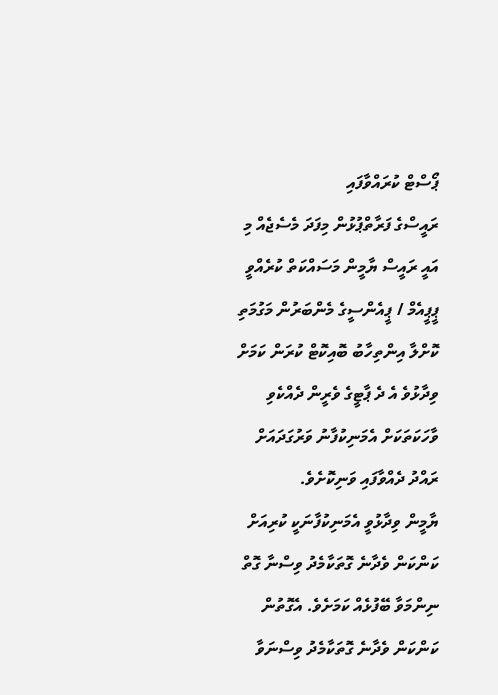ޕޯސްޓް ކުރައްވާފައި
ރައީސްގެ ފަރާތްޕުޅުން މިފަދަ މެސެޖެއް މި އައީ ރައީސް ޔާމީން މަސައްކަތް ކުރެއްވީ ޕީޕީއެމް / ޕީއެންސީގެ މެންބަރުން މަގުމަތި ކޮށްލާ އިންތިހާބު ބޮއިކޮޓް ކުރަން ކަމަށް ވިދާޅުވެ އެ ދެ ޕާޓީގެ ވެރީން ދެއްކެވި ވާހަކަތަކަށް އެމަނިކުފާނު ވަރުގަދައަށް ރައްދު ދެއްވާފައި ވަނިކޮށެވެ.
ޔާމީން ވިދާޅުވީ އެމަނިކުފާނަކީ ކުރިއަށް ކަންކަން ވެދާނެ ގޮތަކާމެދު ވިސްނާ ގޮތް ނިންމަވާ ބޭފުޅެއް ކަމަށެވެ. އެގޮތުން ކަންކަން ވެދާނެ ގޮތަކާމެދު ވިސްނަވާ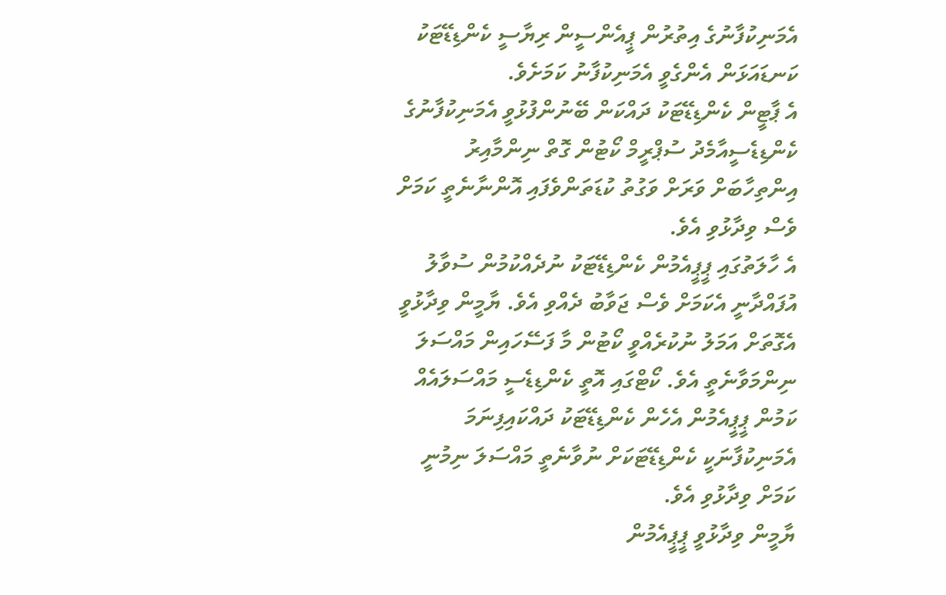އެމަނިކުފާނުގެ އިތުރުން ޕީއެންސީން ރިޔާސީ ކެންޑިޑޭޓަކު ކަނޑައަޅަން އެންގެވީ އެމަނިކުފާނު ކަމަށެވެ.
އެ ޕާޓީން ކެންޑިޑޭޓަކު ދައްކަން ބޭނުންފުޅުވީ އެމަނިކުފާނުގެ ކެންޑިޑެސީއާމެދު ސުޕްރީމް ކޯޓުން ގޮތް ނިންމާއިރު އިންތިހާބަށް ވަރަށް ވަގުތު ކުޑަތަންވެފައި އޮންނާނެތީ ކަމަށް ވެސް ވިދާޅުވި އެވެ.
އެ ހާލަތުގައި ޕީޕީއެމުން ކެންޑިޑޭޓަކު ނުދެއްކުމުން ސުވާލު އުފައްދާނީ އެކަމަށް ވެސް ޖަވާބު ދެއްވި އެވެ. ޔާމީން ވިދާޅުވީ އެގޮތަށް އަމަލު ނުކުރެއްވީ ކޯޓުން މާ ފަސޭހައިން މައްސަލަ ނިންމަވާނެތީ އެވެ. ކޯޓްގައި އޮތީ ކެންޑިޑެސީ މައްސަލައެއް ކަމުން ޕީޕީއެމުން އެހެން ކެންޑިޑޭޓަކު ދައްކައިފިނަމަ އެމަނިކުފާނަކީ ކެންޑިޑޭޓަކަށް ނުވާނެތީ މައްސަލަ ނިމުނީ ކަމަށް ވިދާޅުވި އެވެ.
ޔާމީން ވިދާޅުވީ ޕީޕީއެމުން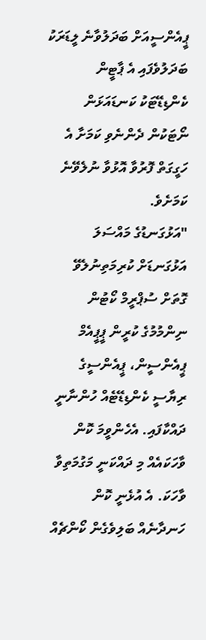ޕީއެންސީއަށް ބަދަލުވާނެ ލީޑަރަކު ބަދަލުވެފައި އެ ޕާޓީން ކެންޑިޑޭޓަކު ކަނޑައަޅަން ނޯޓަކުން ދެންނެވި ކަމަށާ އެ ހަގީގަތް ފޮރުވާ އޮޅުވާ ނުލެވޭނެ ކަމަށެވެ.
"އަޅުގަނޑުގެ މައްސަލަ އަޅުގަނޑަށް ކުރިމަތިނުލެވޭ ގޮތަށް ސުޕްރީމް ކޯޓުން ނިންމުމުގެ ކުރީން ޕީޕީއެމް ޕީއެންސީން، ޕީއެންސީގެ ރިޔާސީ ކެންޑިޑޭޓެއް ހުންނާނީ ދައްކާފައި. އެހެންވީމަ ކޮން ވާހަކައެއް މި ދައްކަނީ މަގުމަތިވާ ވާހަކަ. އެ އުޅެނީ ކޮން ހަނދާނެއް ބަލިވެގެން ކޯންޗެއް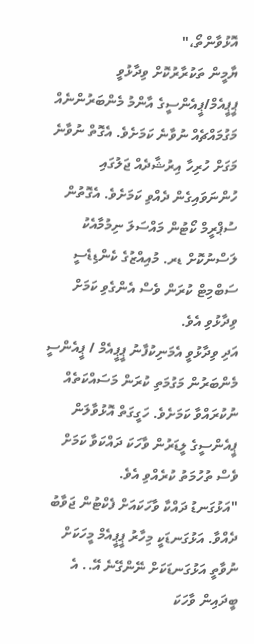އޮޅުވާންތޯ،"
ޔާމީން ތަކުރާރުކޮށް ވިދާޅުވީ ޕީޕީއެމް/ޕީއެންސީގެ އާންމު މެންބަރުންނެއް މަގުމައްޗެއް ނުވާނެ ކަމަށެވެ. އެގޮތް ނުވާނެ މަގަށް ހުރިހާ އިރުޝާދެއް ޖަލުގައި ހުންނަވައިގެން ދެއްވި ކަމަށެވެ. އެގޮތުން ސުޕްރީމް ކޯޓުން މައްސަލަ ނިމުމާއެކު ލަސްނުކޮށް ޑރ. މުއިއްޒުގެ ކެންޑިޑެސީ ސަބްމިޓް ކުރަން ވެސް އެންގެވި ކަމަށް ވިދާޅުވި އެވެ.
އަދި ވިދާޅުވީ އެމަނިކުފާނު ޕީޕީއެމް / ޕީއެންސީ މެންބަރުން މަގުމަތި ކުރަން މަސައްކަތެއް ނުކުރައްވާ ކަމަށެވެ. ހަގީގަތް އޮޅުވާލަން ޕީއެންސީގެ ލީޑަރުން ވާހަކަ ދައްކަވާ ކަމަށް ވެސް ތުހުމަތު ކުރެއްވި އެވެ.
"އަޅުގަނޑު ދައްކާ ވާހަކައަށް ފެކްޓުން ޖަވާބު ދެއްވާ. އަޅުގަނޑަކީ މިހާރު ޕީޕީއެމް މީހަކަށް ނުވާތީ އަޅުގަނޑަކަށް ނޭންގޭނެ އޭ.. އެ ބީދައިން ވާހަކަ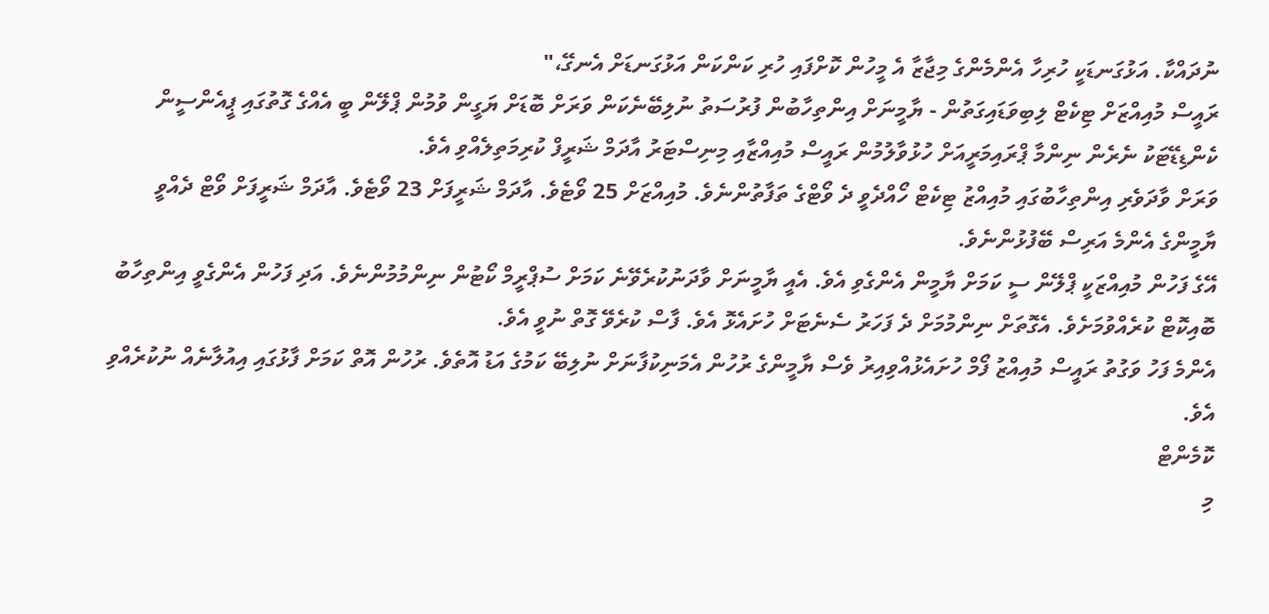ނުދައްކާ. އަޅުގަނޑަކީ ހުރިހާ އެންމެންގެ މިޖާޒާ އެ މީހުން ކޮށްފައި ހުރި ކަންކަން އަޅުގަނޑަށް އެނގޭ،"
ރައީސް މުއިއްޒަށް ޓިކެޓް ލިބިވަޑައިގަތުން - ޔާމީނަށް އިންތިހާބުން ފުރުސަތު ނުލިބޭނެކަން ވަރަށް ބޮޑަށް ޔަގީން ވުމުން ޕްލޭން ބީ އެއްގެ ގޮތުގައި ޕީއެންސީން ކެންޑިޑޭޓަކު ނެރެން ނިންމާ ޕްރައިމަރީއަށް ހުޅުވާލުމުން ރައީސް މުއިއްޒާއި މިނިސްޓަރު އާދަމް ޝަރީފް ކުރިމަތިލެއްވި އެވެ.
ވަރަށް ވާދަވެރި އިންތިހާބުގައި މުއިއްޒު ޓިކެޓް ހޯއްދެވީ ދެ ވޯޓްގެ ތަފާތުންނެވެ. މުއިއްޒަށް 25 ވޯޓެވެ. އާދަމް ޝަރީފަށް 23 ވޯޓެވެ. އާދަމް ޝަރީފަށް ވޯޓް ދެއްވީ ޔާމީންގެ އެންމެ އަރިސް ބޭފުޅުންނެވެ.
އޭގެ ފަހުން މުއިއްޒަކީ ޕްލޭން ސީ ކަމަށް ޔާމީން އެންގެވި އެވެ. އެއީ ޔާމީނަށް ވާދަނުކުރެވޭނެ ކަމަށް ސުޕްރީމް ކޯޓުން ނިންމުމުންނެވެ. އަދި ފަހުން އެންގެވީ އިންތިހާބު ބޮއިކޮޓް ކުރެއްވުމަށެވެ. އެގޮތަށް ނިންމުމަށް ދެ ފަހަރު ސެނެޓަށް ހުށައެޅޮ އެވެ. ފާސް ކުރެވޭ ގޮތް ނުވީ އެވެ.
އެންމެ ފަހު ވަގުތު ރައީސް މުއިއްޒު ފޯމް ހުށައެޅުއްވިއިރު ވެސް ޔާމީންގެ ރުހުން އެމަނިކުފާނަށް ނުލިބޭ ކަމުގެ އަޑު އޮތެވެ. ރުހުން އޮތް ކަމަށް ފާޅުގައި އިއުލާނެއް ނުކުރެއްވި އެވެ.
ކޮމެންޓް
މި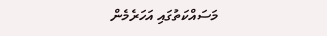މަސައްކަތުގައި އަހަރެމެން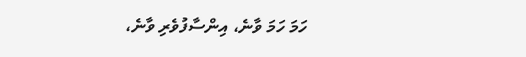ހަމަ ހަމަ ވާނެ، އިންސާފުވެރި ވާނެ،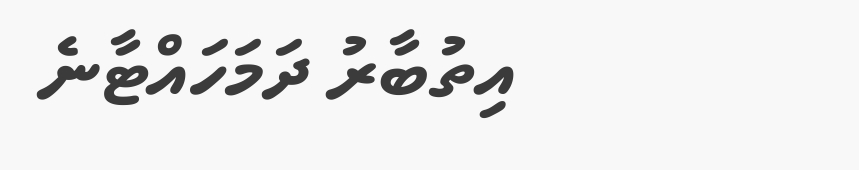އިތުބާރު ދަމަހައްޓާނެ